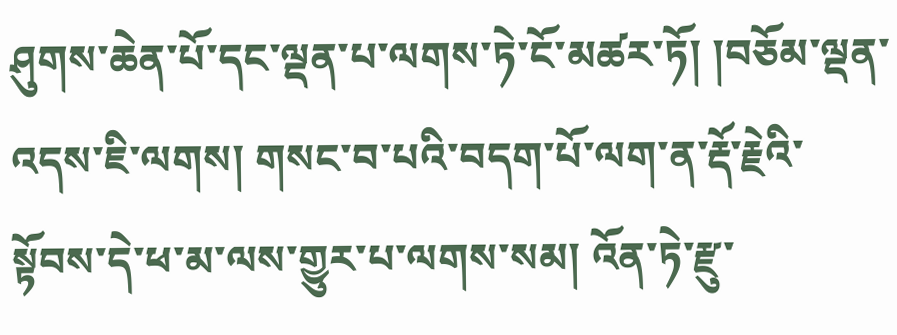ཤུགས་ཆེན་པོ་དང་ལྡན་པ་ལགས་ཏེ་ངོ་མཚར་ཏོ། །བཅོམ་ལྡན་འདས་ཇི་ལགས། གསང་བ་པའི་བདག་པོ་ལག་ན་རྡོ་རྗེའི་སྟོབས་དེ་ཕ་མ་ལས་གྱུར་པ་ལགས་སམ། འོན་ཏེ་རྫུ་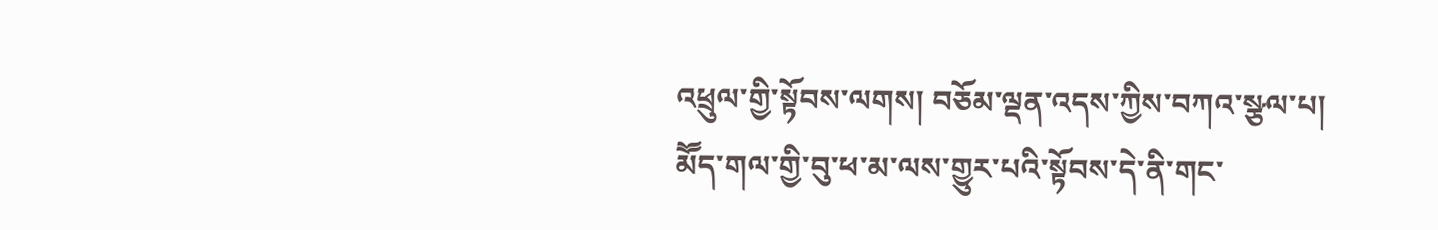འཕྲུལ་གྱི་སྟོབས་ལགས། བཅོམ་ལྡན་འདས་ཀྱིས་བཀའ་སྩལ་པ། མཽད་གལ་གྱི་བུ་ཕ་མ་ལས་གྱུར་པའི་སྟོབས་དེ་ནི་གང་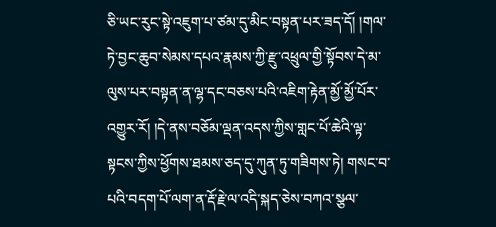ཅི་ཡང་རུང་སྟེ་འཇུག་པ་ཙམ་དུ་མིང་བསྟན་པར་ཟད་དོ། །གལ་ཏེ་བྱང་ཆུབ་སེམས་དཔའ་རྣམས་ཀྱི་རྫུ་འཕྲུལ་གྱི་སྟོབས་དེ་མ་ལུས་པར་བསྟན་ན་ལྷ་དང་བཅས་པའི་འཇིག་རྟེན་མྱོ་མྱོ་པོར་འགྱུར་རོ། །དེ་ནས་བཅོམ་ལྡན་འདས་ཀྱིས་གླང་པོ་ཆེའི་ལྟ་སྟངས་ཀྱིས་ཕྱོགས་ཐམས་ཅད་དུ་ཀུན་ཏུ་གཟིགས་ཏེ། གསང་བ་པའི་བདག་པོ་ལག་ན་རྡོ་རྗེ་ལ་འདི་སྐད་ཅེས་བཀའ་སྩལ་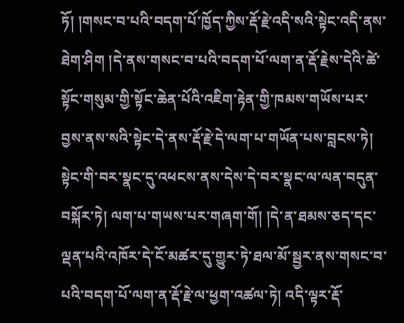ཏོ། །གསང་བ་པའི་བདག་པོ་ཁྱོད་ཀྱིས་རྡོ་རྗེ་འདི་སའི་སྟེང་འདི་ནས་ཐེག་ཤིག །དེ་ནས་གསང་བ་པའི་བདག་པོ་ལག་ན་རྡོ་རྗེས་དེའི་ཚེ་སྟོང་གསུམ་གྱི་སྟོང་ཆེན་པོའི་འཇིག་རྟེན་གྱི་ཁམས་གཡོས་པར་བྱས་ནས་སའི་སྟེང་དེ་ནས་རྡོ་རྗེ་དེ་ལག་པ་གཡོན་པས་བླངས་ཏེ། སྟེང་གི་བར་སྣང་དུ་འཕངས་ནས་དེས་དེ་བར་སྣང་ལ་ལན་བདུན་བསྐོར་ཏེ། ལག་པ་གཡས་པར་གཞག་གོ། །དེ་ན་ཐམས་ཅད་དང་ལྡན་པའི་འཁོར་དེ་ངོ་མཚར་དུ་གྱུར་ཏེ་ཐལ་མོ་སྦྱར་ནས་གསང་བ་པའི་བདག་པོ་ལག་ན་རྡོ་རྗེ་ལ་ཕྱག་འཚལ་ཏེ། འདི་ལྟར་རྡོ་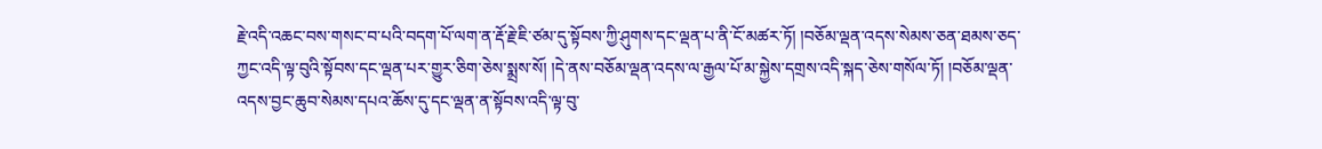རྗེ་འདི་འཆང་བས་གསང་བ་པའི་བདག་པོ་ལག་ན་རྡོ་རྗེ་ཇི་ཙམ་དུ་སྟོབས་ཀྱི་ཤུགས་དང་ལྡན་པ་ནི་ངོ་མཚར་ཏོ། །བཅོམ་ལྡན་འདས་སེམས་ཅན་ཐམས་ཅད་ཀྱང་འདི་ལྟ་བུའི་སྟོབས་དང་ལྡན་པར་གྱུར་ཅིག་ཅེས་སྨྲས་སོ། །དེ་ནས་བཅོམ་ལྡན་འདས་ལ་རྒྱལ་པོ་མ་སྐྱེས་དགྲས་འདི་སྐད་ཅེས་གསོལ་ཏོ། །བཅོམ་ལྡན་འདས་བྱང་ཆུབ་སེམས་དཔའ་ཆོས་དུ་དང་ལྡན་ན་སྟོབས་འདི་ལྟ་བུ་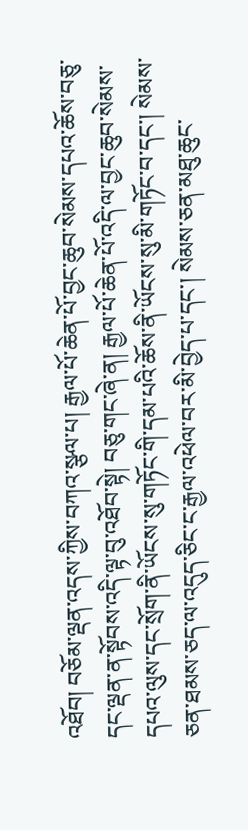འཐོབ། བཅོམ་ལྡན་འདས་ཀྱིས་བཀའ་སྩལ་པ། རྒྱལ་པོ་ཆེན་པོ་བྱང་ཆུབ་སེམས་དཔའ་ཆོས་བཅུ་དང་ལྡན་ན་སྟོབས་འདི་ལྟ་བུ་འཐོབ་སྟེ། བཅུ་གང་ཞེ་ན། རྒྱལ་པོ་ཆེན་པོ་འདི་ལ་བྱང་ཆུབ་སེམས་དཔའ་ལུས་དང་སྲོག་ནི་ཡོངས་སུ་གཏོང་གི་དམ་པའི་ཆོས་ནི་ཡོངས་སུ་མི་གཏོང་བ་དང་། སེམས་ཅན་ཐམས་ཅད་ལ་འདུད་ཅིང་ང་རྒྱལ་འཕེལ་བར་མི་བྱེད་པ་དང་། སེམས་ཅན་མཐུ་ཆུང་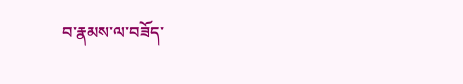བ་རྣམས་ལ་བཟོད་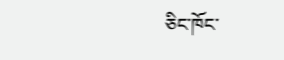ཅིང་ཁོང་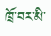ཁྲོ་བར་མི་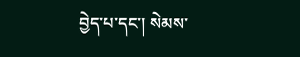བྱེད་པ་དང་། སེམས་